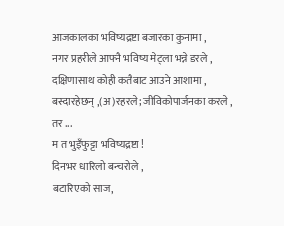आजकालका भविष्यद्रष्टा बजारका कुनामा ,
नगर प्रहरीले आफ्नै भविष्य मेट्ला भन्ने डरले ,
दक्षिणासाथ कोही कतैबाट आउने आशामा ,
बस्दारहेछन् ,(अ)रहरले; जीविकोपार्जनका करले ,
तर ...
म त भुइँफुट्टा भविष्यद्रष्टा !
दिनभर धारिलो बन्चरोले ,
बटारिएको साज,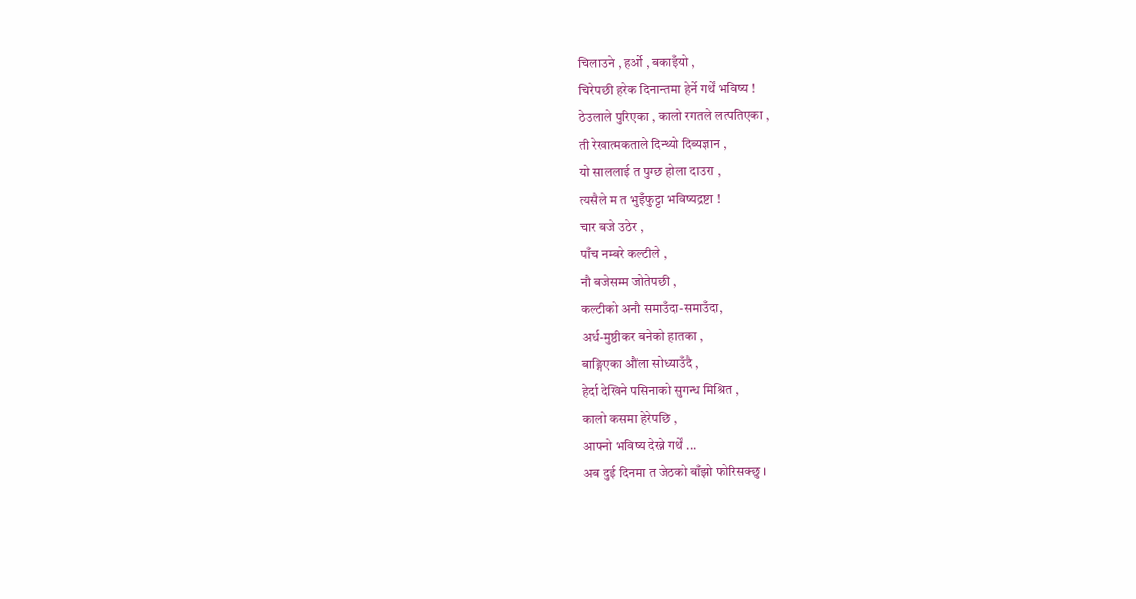चिलाउने , हर्ओ , बकाइँयो ,
चिरेपछी हरेक दिनान्तमा हेर्ने गर्थें भविष्य !
ठेउलाले पुरिएका , कालो रगतले लत्पतिएका ,
ती रेखात्मकताले दिन्थ्यो दिब्यज्ञान ,
यो साललाई त पुग्छ होला दाउरा ,
त्यसैले म त भुइँफुट्टा भविष्यद्रष्टा !
चार बजे उठेर ,
पाँच नम्बरे कल्टीले ,
नौ बजेसम्म जोतेपछी ,
कल्टीको अनौ समाउँदा-समाउँदा,
अर्ध-मुष्ठीकर बनेको हातका ,
बाङ्गिएका औंला सोध्याउँदै ,
हेर्दा देखिने पसिनाको सुगन्ध मिश्रित ,
कालो कसमा हेरेपछि ,
आफ्नो भविष्य देख्ने गर्थें ...
अब दुई दिनमा त जेठको बाँझो फोरिसक्छु ।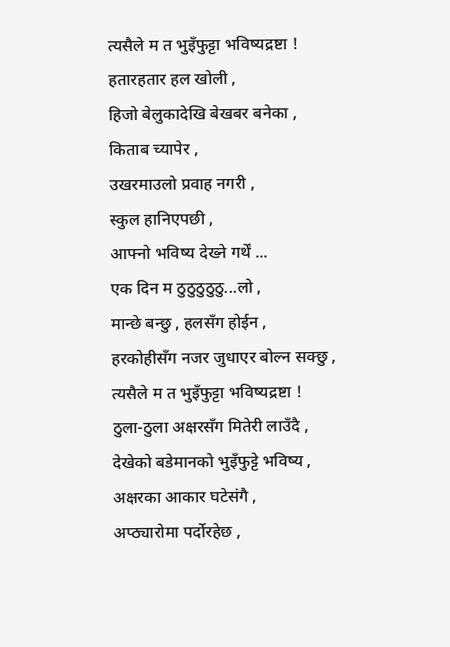त्यसैले म त भुइँफुट्टा भविष्यद्रष्टा !
हतारहतार हल खोली ,
हिजो बेलुकादेखि बेखबर बनेका ,
किताब च्यापेर ,
उखरमाउलो प्रवाह नगरी ,
स्कुल हानिएपछी ,
आफ्नो भविष्य देख्ने गर्थें ...
एक दिन म ठुठुठुठुठु...लो ,
मान्छे बन्छु , हलसँग होईन ,
हरकोहीसँग नजर जुधाएर बोल्न सक्छु ,
त्यसैले म त भुइँफुट्टा भविष्यद्रष्टा !
ठुला-ठुला अक्षरसँग मितेरी लाउँदै ,
देखेको बडेमानको भुइँफुट्टे भविष्य ,
अक्षरका आकार घटेसंगै ,
अप्ठ्यारोमा पर्दोरहेछ ,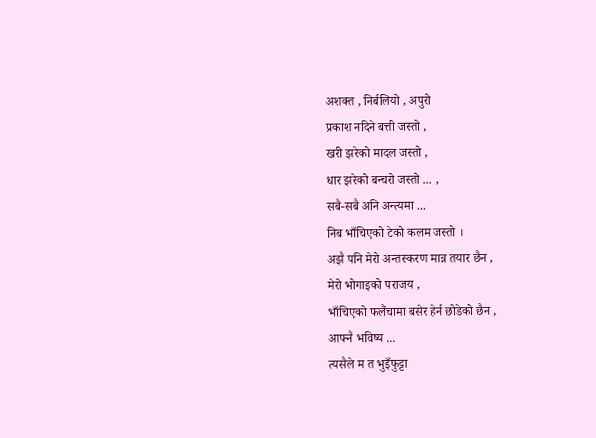अशक्त , निर्बलियो , अपुरो
प्रकाश नदिने बत्ती जस्तो ,
खरी झरेको मादल जस्तो ,
धार झरेको बन्चरो जस्तो ... ,
सबै-सबै अनि अन्त्यमा ...
निब भाँचिएको टेको कलम जस्तो ।
अझै पनि मेरो अन्तस्करण मान्न तयार छैन ,
मेरो भोगाइको पराजय ,
भाँचिएको फलैंचामा बसेर हेर्न छोडेको छैन ,
आफ्नै भविष्य ...
त्यसैले म त भुइँफुट्टा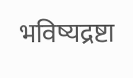भविष्यद्रष्टा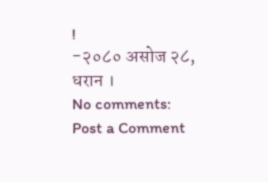!
-२०८० असोज २८, धरान ।
No comments:
Post a Comment